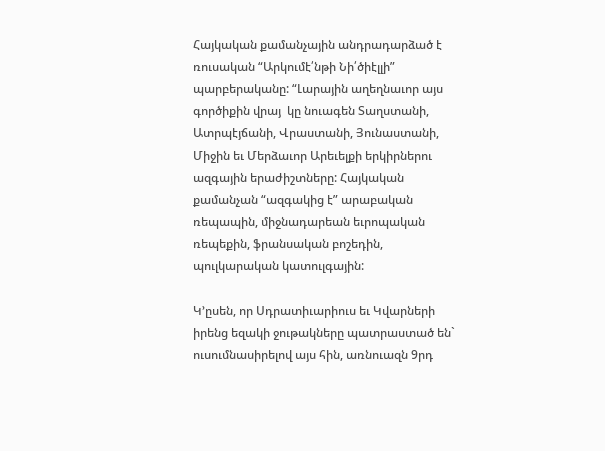Հայկական քամանչային անդրադարձած է ռուսական “Արկումէ՛նթի Նի՛ծիէլլի” պարբերականը: “Լարային աղեղնաւոր այս գործիքին վրայ  կը նուագեն Տաղստանի, Ատրպէյճանի, Վրաստանի, Յունաստանի, Միջին եւ Մերձաւոր Արեւելքի երկիրներու ազգային երաժիշտները: Հայկական քամանչան “ազգակից է” արաբական ռեպապին, միջնադարեան եւրոպական ռեպեքին, ֆրանսական բոշեդին, պուլկարական կատուլգային:

Կ’ըսեն, որ Սդրատիւարիուս եւ Կվարների իրենց եզակի ջութակները պատրաստած են` ուսումնասիրելով այս հին, առնուազն 9րդ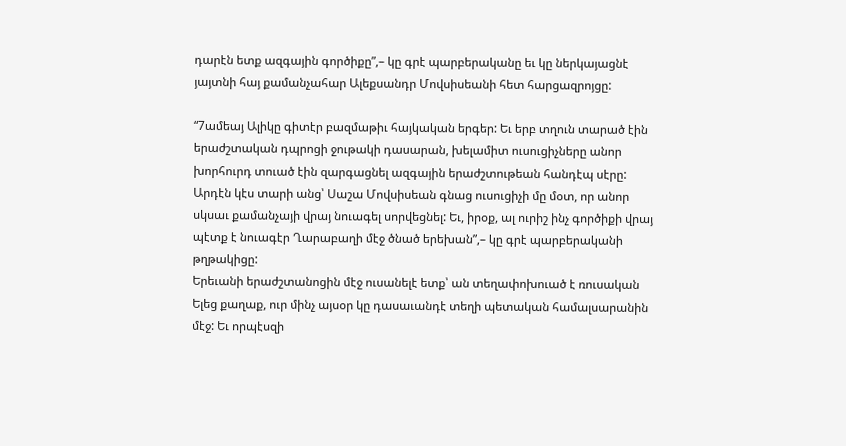դարէն ետք ազգային գործիքը”,– կը գրէ պարբերականը եւ կը ներկայացնէ յայտնի հայ քամանչահար Ալեքսանդր Մովսիսեանի հետ հարցազրոյցը:

“7ամեայ Ալիկը գիտէր բազմաթիւ հայկական երգեր: Եւ երբ տղուն տարած էին երաժշտական դպրոցի ջութակի դասարան, խելամիտ ուսուցիչները անոր խորհուրդ տուած էին զարգացնել ազգային երաժշտութեան հանդէպ սէրը: Արդէն կէս տարի անց՝ Սաշա Մովսիսեան գնաց ուսուցիչի մը մօտ, որ անոր սկսաւ քամանչայի վրայ նուագել սորվեցնել: Եւ, իրօք, ալ ուրիշ ինչ գործիքի վրայ պէտք է նուագէր Ղարաբաղի մէջ ծնած երեխան”,– կը գրէ պարբերականի թղթակիցը:
Երեւանի երաժշտանոցին մէջ ուսանելէ ետք՝ ան տեղափոխուած է ռուսական Ելեց քաղաք, ուր մինչ այսօր կը դասաւանդէ տեղի պետական համալսարանին մէջ: Եւ որպէսզի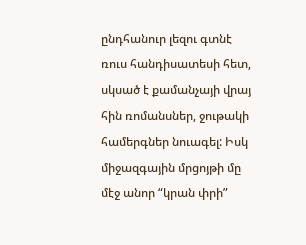ընդհանուր լեզու գտնէ ռուս հանդիսատեսի հետ, սկսած է քամանչայի վրայ հին ռոմանսներ, ջութակի համերգներ նուագել: Իսկ միջազգային մրցոյթի մը մէջ անոր “կրան փրի”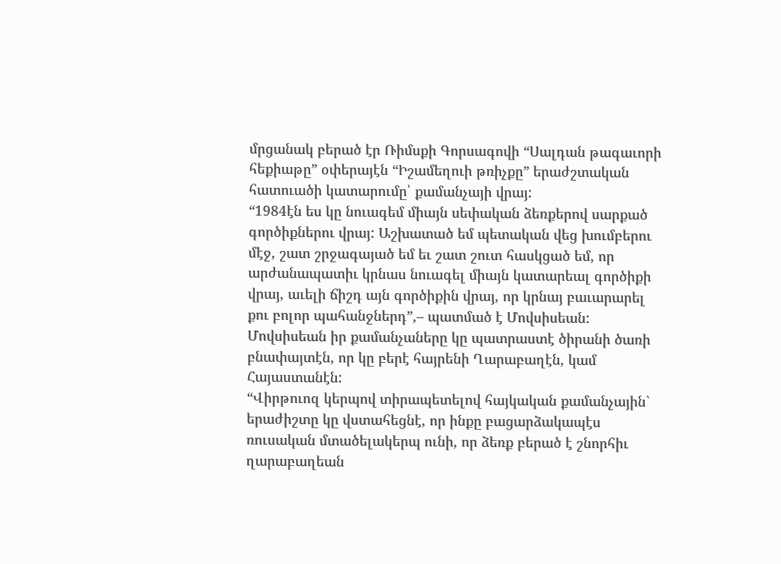մրցանակ բերած էր Ռիմսքի Գորսագովի “Սալդան թագաւորի հեքիաթը” օփերայէն “Իշամեղուի թռիչքը” երաժշտական հատուածի կատարումը՝ քամանչայի վրայ:
“1984էն ես կը նուագեմ միայն սեփական ձեռքերով սարքած գործիքներու վրայ: Աշխատած եմ պետական վեց խումբերու մէջ, շատ շրջագայած եմ եւ շատ շուտ հասկցած եմ, որ արժանապատիւ կրնաս նուագել միայն կատարեալ գործիքի վրայ, աւելի ճիշդ այն գործիքին վրայ, որ կրնայ բաւարարել քու բոլոր պահանջներդ”,– պատմած է Մովսիսեան:
Մովսիսեան իր քամանչաները կը պատրաստէ ծիրանի ծառի բնափայտէն, որ կը բերէ հայրենի Ղարաբաղէն, կամ Հայաստանէն:
“Վիրթուոզ կերպով տիրապետելով հայկական քամանչային` երաժիշտը կը վստահեցնէ, որ ինքը բացարձակապէս ռուսական մտածելակերպ ունի, որ ձեռք բերած է շնորհիւ ղարաբաղեան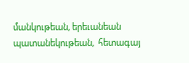մանկութեան, երեւանեան պատանեկութեան,  հետագայ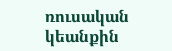ռուսական կեանքին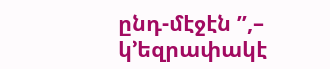ընդ-մէջէն ”,– կ’եզրափակէ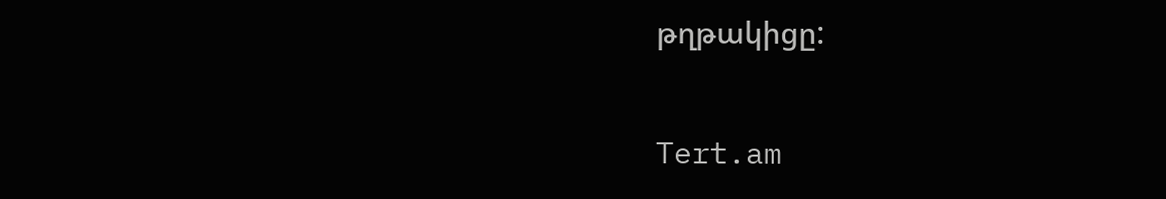թղթակիցը:

Tert.am